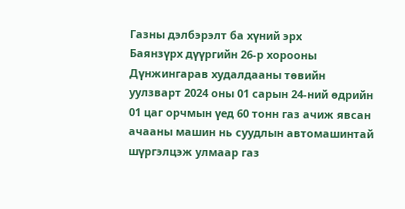Газны дэлбэрэлт ба хүний эрх
Баянзүрх дүүргийн 26-р хорооны Дүнжингарав худалдааны төвийн уулзварт 2024 оны 01 сарын 24-ний өдрийн 01 цаг орчмын үед 60 тонн газ ачиж явсан ачааны машин нь суудлын автомашинтай шүргэлцэж улмаар газ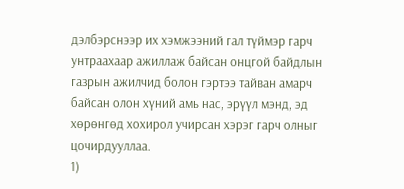дэлбэрснээр их хэмжээний гал түймэр гарч унтраахаар ажиллаж байсан онцгой байдлын газрын ажилчид болон гэртээ тайван амарч байсан олон хүний амь нас, эрүүл мэнд, эд хөрөнгөд хохирол учирсан хэрэг гарч олныг цочирдууллаа.
1)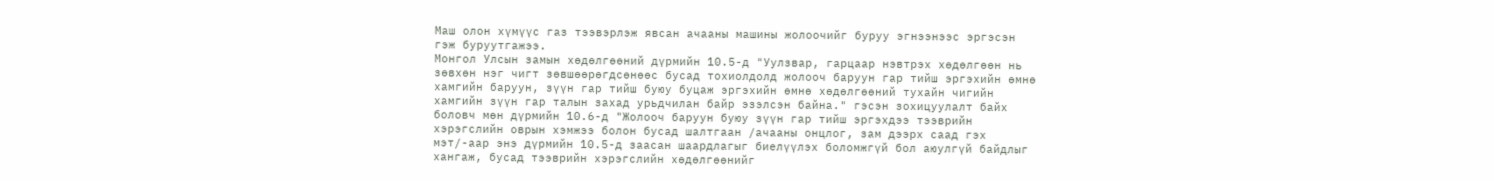Маш олон хүмүүс газ тээвэрлэж явсан ачааны машины жолоочийг буруу эгнээнээс эргэсэн гэж буруутгажээ.
Монгол Улсын замын хөдөлгөөний дүрмийн 10.5-д "Уулзвар, гарцаар нэвтрэх хөдөлгөөн нь зөвхөн нэг чигт зөвшөөрөгдсөнөөс бусад тохиолдолд жолооч баруун гар тийш эргэхийн өмнө хамгийн баруун, зүүн гар тийш буюу буцаж эргэхийн өмнө хөдөлгөөний тухайн чигийн хамгийн зүүн гар талын захад урьдчилан байр эзэлсэн байна." гэсэн зохицуулалт байх боловч мөн дүрмийн 10.6-д "Жолооч баруун буюу зүүн гар тийш эргэхдээ тээврийн хэрэгслийн оврын хэмжээ болон бусад шалтгаан /ачааны онцлог, зам дээрх саад гэх мэт/-аар энэ дүрмийн 10.5-д заасан шаардлагыг биелүүлэх боломжгүй бол аюулгүй байдлыг хангаж, бусад тээврийн хэрэгслийн хөдөлгөөнийг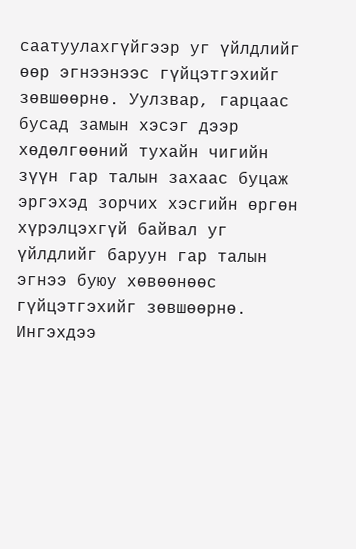саатуулахгүйгээр уг үйлдлийг өөр эгнээнээс гүйцэтгэхийг зөвшөөрнө. Уулзвар, гарцаас бусад замын хэсэг дээр хөдөлгөөний тухайн чигийн зүүн гар талын захаас буцаж эргэхэд зорчих хэсгийн өргөн хүрэлцэхгүй байвал уг үйлдлийг баруун гар талын эгнээ буюу хөвөөнөөс гүйцэтгэхийг зөвшөөрнө. Ингэхдээ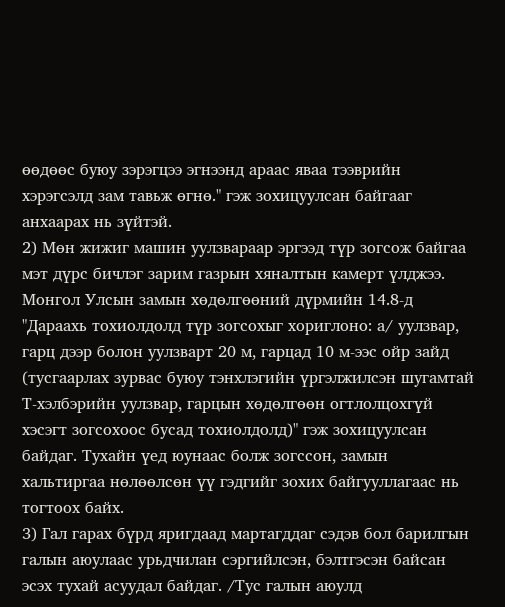өөдөөс буюу зэрэгцээ эгнээнд араас яваа тээврийн хэрэгсэлд зам тавьж өгнө." гэж зохицуулсан байгааг анхаарах нь зүйтэй.
2) Мөн жижиг машин уулзвараар эргээд түр зогсож байгаа мэт дүрс бичлэг зарим газрын хяналтын камерт үлджээ.
Монгол Улсын замын хөдөлгөөний дүрмийн 14.8-д "Дараахь тохиолдолд түр зогсохыг хориглоно: а/ уулзвар, гарц дээр болон уулзварт 20 м, гарцад 10 м-ээс ойр зайд (тусгаарлах зурвас буюу тэнхлэгийн үргэлжилсэн шугамтай Т-хэлбэрийн уулзвар, гарцын хөдөлгөөн огтлолцохгүй хэсэгт зогсохоос бусад тохиолдолд)" гэж зохицуулсан байдаг. Тухайн үед юунаас болж зогссон, замын хальтиргаа нөлөөлсөн үү гэдгийг зохих байгууллагаас нь тогтоох байх.
3) Гал гарах бүрд яригдаад мартагддаг сэдэв бол барилгын галын аюулаас урьдчилан сэргийлсэн, бэлтгэсэн байсан эсэх тухай асуудал байдаг. /Тус галын аюулд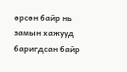өрсөн байр нь замын хажууд баригдсан байр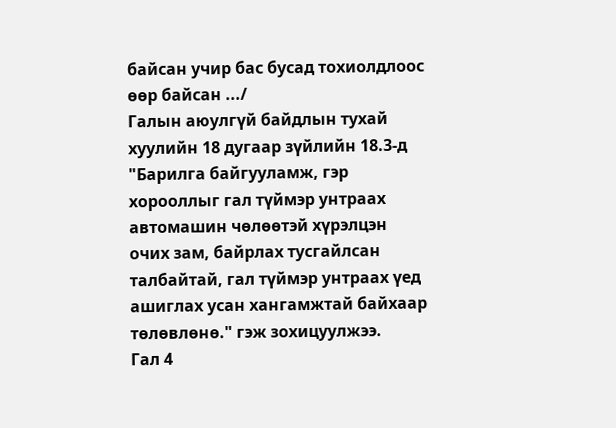байсан учир бас бусад тохиолдлоос өөр байсан .../
Галын аюулгүй байдлын тухай хуулийн 18 дугаар зүйлийн 18.3-д "Барилга байгууламж, гэр хорооллыг гал түймэр унтраах автомашин чөлөөтэй хүрэлцэн очих зам, байрлах тусгайлсан талбайтай, гал түймэр унтраах үед ашиглах усан хангамжтай байхаар төлөвлөнө." гэж зохицуулжээ.
Гал 4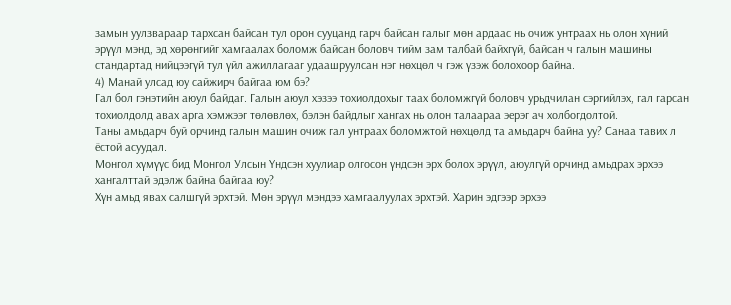замын уулзвараар тархсан байсан тул орон сууцанд гарч байсан галыг мөн ардаас нь очиж унтраах нь олон хүний эрүүл мэнд, эд хөрөнгийг хамгаалах боломж байсан боловч тийм зам талбай байхгүй, байсан ч галын машины стандартад нийцээгүй тул үйл ажиллагааг удаашруулсан нэг нөхцөл ч гэж үзэж болохоор байна.
4) Манай улсад юу сайжирч байгаа юм бэ?
Гал бол гэнэтийн аюул байдаг. Галын аюул хэзээ тохиолдохыг таах боломжгүй боловч урьдчилан сэргийлэх, гал гарсан тохиолдолд авах арга хэмжээг төлөвлөх, бэлэн байдлыг хангах нь олон талаараа эерэг ач холбогдолтой.
Таны амьдарч буй орчинд галын машин очиж гал унтраах боломжтой нөхцөлд та амьдарч байна уу? Санаа тавих л ёстой асуудал.
Монгол хүмүүс бид Монгол Улсын Үндсэн хуулиар олгосон үндсэн эрх болох эрүүл, аюулгүй орчинд амьдрах эрхээ хангалттай эдэлж байна байгаа юу?
Хүн амьд явах салшгүй эрхтэй. Мөн эрүүл мэндээ хамгаалуулах эрхтэй. Харин эдгээр эрхээ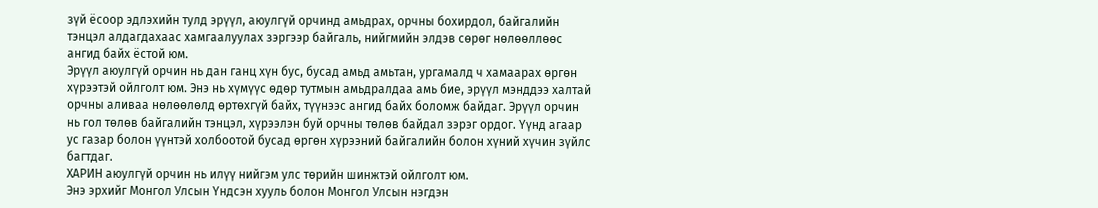зүй ёсоор эдлэхийн тулд эрүүл, аюулгүй орчинд амьдрах, орчны бохирдол, байгалийн тэнцэл алдагдахаас хамгаалуулах зэргээр байгаль, нийгмийн элдэв сөрөг нөлөөллөөс ангид байх ёстой юм.
Эрүүл аюулгүй орчин нь дан ганц хүн бус, бусад амьд амьтан, ургамалд ч хамаарах өргөн хүрээтэй ойлголт юм. Энэ нь хүмүүс өдөр тутмын амьдралдаа амь бие, эрүүл мэнддээ халтай орчны аливаа нөлөөлөлд өртөхгүй байх, түүнээс ангид байх боломж байдаг. Эрүүл орчин нь гол төлөв байгалийн тэнцэл, хүрээлэн буй орчны төлөв байдал зэрэг ордог. Үүнд агаар ус газар болон үүнтэй холбоотой бусад өргөн хүрээний байгалийн болон хүний хүчин зүйлс багтдаг.
ХАРИН аюулгүй орчин нь илүү нийгэм улс төрийн шинжтэй ойлголт юм.
Энэ эрхийг Монгол Улсын Үндсэн хууль болон Монгол Улсын нэгдэн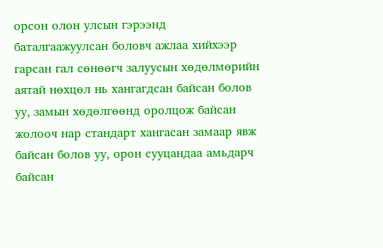орсон олон улсын гэрээнд баталгаажуулсан боловч ажлаа хийхээр гарсан гал сөнөөгч залуусын хөдөлмөрийн аятай нөхцөл нь хангагдсан байсан болов уу, замын хөдөлгөөнд оролцож байсан жолооч нар стандарт хангасан замаар явж байсан болов уу, орон сууцандаа амьдарч байсан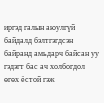иргэд галын аюулгүй байдалд бэлтгэгдсэн байранд амьдарч байсан уу гэдэгт бас ач холбогдол өгөх ёстой гэж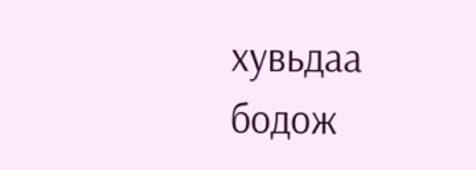хувьдаа бодож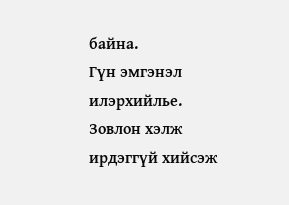байна.
Гүн эмгэнэл илэрхийлье.
Зовлон хэлж ирдэггүй хийсэж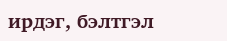ирдэг, бэлтгэл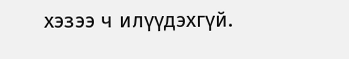хэзээ ч илүүдэхгүй.